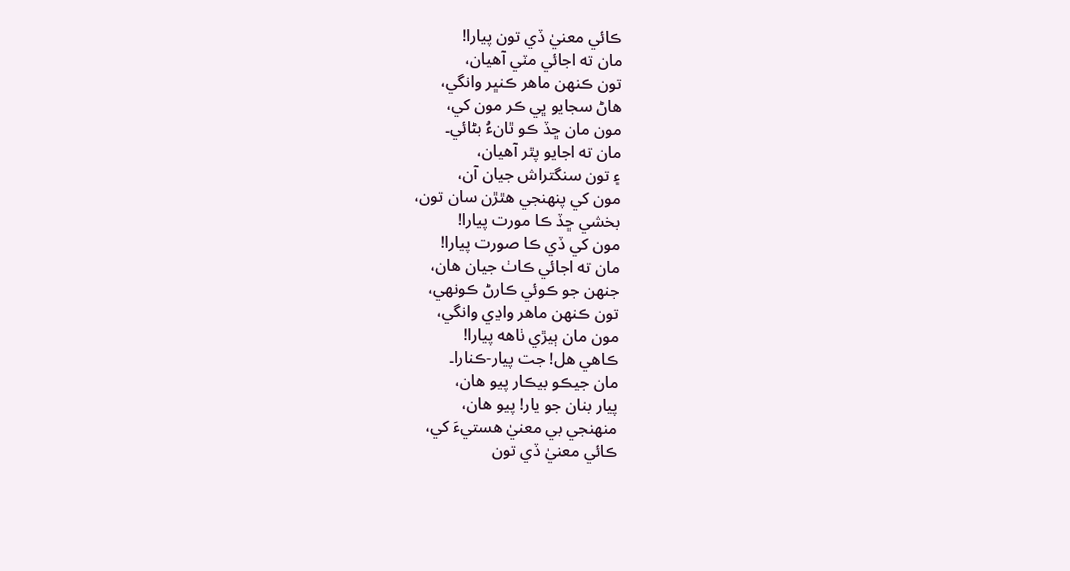ڪائي معنيٰ ڏي تون پيارا!
مان ته اجائي مٽي آهيان،
تون ڪنهن ماهر ڪنڀر وانگي،
هاڻ سجايو ڀي ڪر مون کي،
مون مان ڇڏ ڪو ٿانءُ بڻائي۔
مان ته اجايو پٿر آهيان،
۽ تون سنگتراش جيان آن،
مون کي پنهنجي هٿڙن سان تون،
بخشي ڇڏ ڪا مورت پيارا!
مون کي ڏي ڪا صورت پيارا!
مان ته اجائي ڪاٺ جيان هان،
جنهن جو ڪوئي ڪارڻ ڪونهي،
تون ڪنهن ماهر واڍي وانگي،
مون مان ٻيڙي ٺاهه پيارا!
ڪاهي هل! جت پيار-ڪنارا۔
مان جيڪو بيڪار پيو هان،
پيار بنان جو يار! پيو هان،
منهنجي بي معنيٰ هستيءَ کي،
ڪائي معنيٰ ڏي تون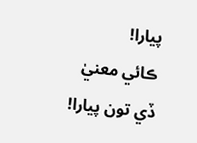پيارا!
ڪائي معنيٰ ڏي تون پيارا!